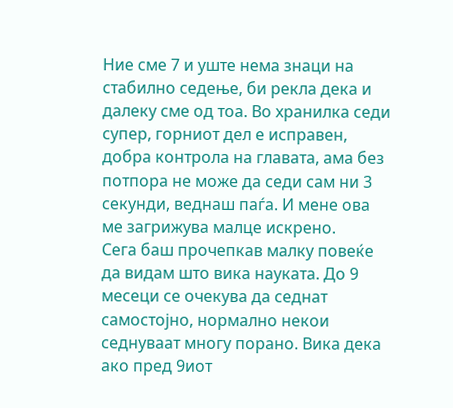Ние сме 7 и уште нема знаци на стабилно седење, би рекла дека и далеку сме од тоа. Во хранилка седи супер, горниот дел е исправен, добра контрола на главата, ама без потпора не може да седи сам ни 3 секунди, веднаш паѓа. И мене ова ме загрижува малце искрено.
Сега баш прочепкав малку повеќе да видам што вика науката. До 9 месеци се очекува да седнат самостојно, нормално некои седнуваат многу порано. Вика дека ако пред 9иот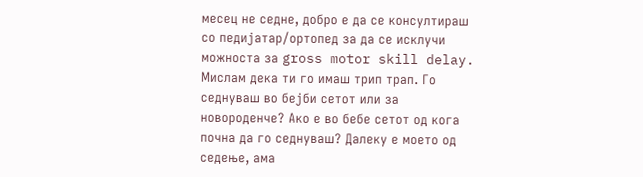месец не седне, добро е да се консултираш со педијатар/ортопед за да се исклучи можноста за gross motor skill delay.
Мислам дека ти го имаш трип трап. Го седнуваш во бејби сетот или за новороденче? Ако е во бебе сетот од кога почна да го седнуваш? Далеку е моето од седење, ама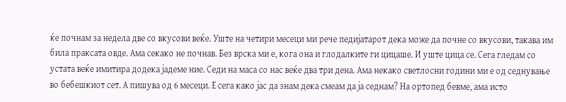ќе почнам за недела две со вкусови веќе. Уште на четири месеци ми рече педијатарот дека може да почне со вкусови, такава им била праксата овде. Ама секако не почнав. Без врска ми е, кога она и глодалките ги цицаше. И уште цица се. Сега гледам со устата веќе имитира додека јадеме ние. Седи на маса со нас веќе два три дена. Ама некако светлосни години ми е од седнување во бебешкиот сет. А пишува од 6 месеци. Е сега како јас да знам дека смеам да ја седнам? На ортопед бевме, ама исто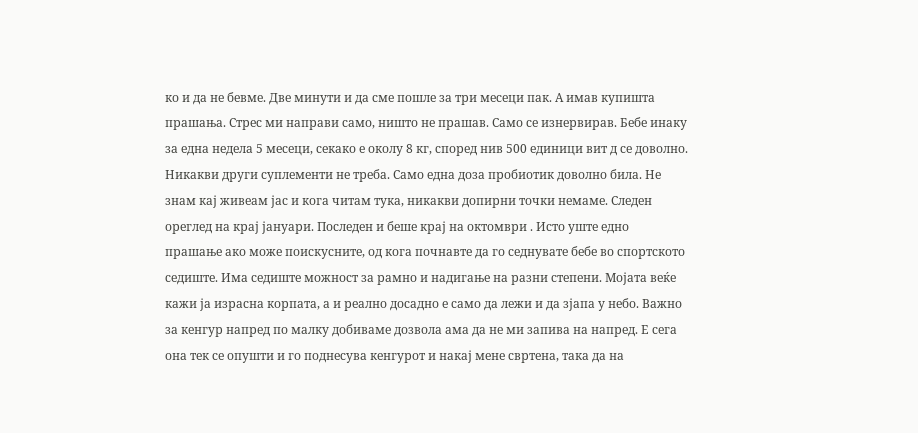ко и да не бевме. Две минути и да сме пошле за три месеци пак. А имав купишта прашања. Стрес ми направи само, ништо не прашав. Само се изнервирав. Бебе инаку за една недела 5 месеци, секако е околу 8 кг, според нив 500 единици вит д се доволно. Никакви други суплементи не треба. Само една доза пробиотик доволно била. Не знам кај живеам јас и кога читам тука, никакви допирни точки немаме. Следен ореглед на крај јануари. Последен и беше крај на октомври . Исто уште едно прашање ако може поискусните, од кога почнавте да го седнувате бебе во спортското седиште. Има седиште можност за рамно и надигање на разни степени. Мојата веќе кажи ја израсна корпата, а и реално досадно е само да лежи и да зјапа у небо. Важно за кенгур напред по малку добиваме дозвола ама да не ми запива на напред. Е сега она тек се опушти и го поднесува кенгурот и накај мене свртена, така да на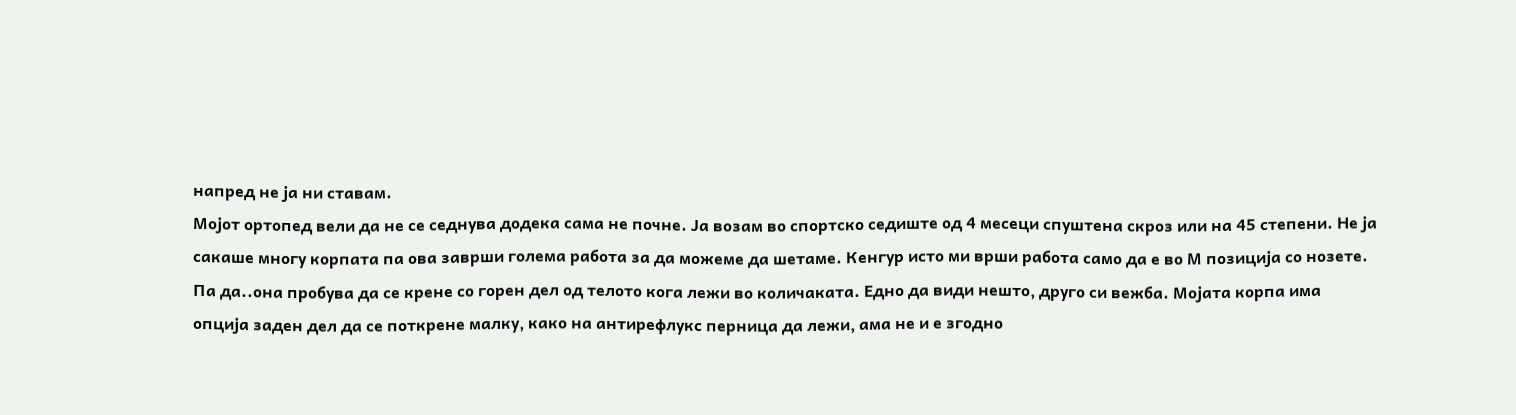напред не ја ни ставам.
Мојот ортопед вели да не се седнува додека сама не почне. Ја возам во спортско седиште од 4 месеци спуштена скроз или на 45 степени. Не ја сакаше многу корпата па ова заврши голема работа за да можеме да шетаме. Кенгур исто ми врши работа само да е во М позиција со нозете.
Па да..она пробува да се крене со горен дел од телото кога лежи во количаката. Едно да види нешто, друго си вежба. Мојата корпа има опција заден дел да се поткрене малку, како на антирефлукс перница да лежи, ама не и е згодно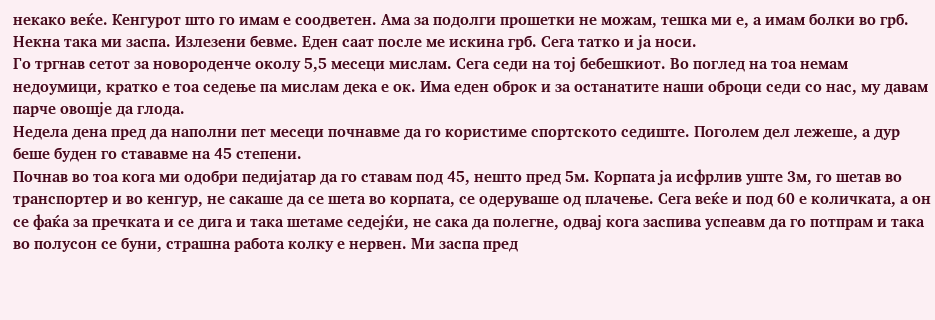некако веќе. Кенгурот што го имам е соодветен. Ама за подолги прошетки не можам, тешка ми е, а имам болки во грб. Некна така ми заспа. Излезени бевме. Еден саат после ме искина грб. Сега татко и ја носи.
Го тргнав сетот за новороденче околу 5,5 месеци мислам. Сега седи на тој бебешкиот. Во поглед на тоа немам недоумици, кратко е тоа седење па мислам дека е ок. Има еден оброк и за останатите наши оброци седи со нас, му давам парче овошје да глода.
Недела дена пред да наполни пет месеци почнавме да го користиме спортското седиште. Поголем дел лежеше, а дур беше буден го стававме на 45 степени.
Почнав во тоа кога ми одобри педијатар да го ставам под 45, нешто пред 5м. Корпата ја исфрлив уште 3м, го шетав во транспортер и во кенгур, не сакаше да се шета во корпата, се одеруваше од плачење. Сега веќе и под 60 е количката, а он се фаќа за пречката и се дига и така шетаме седејќи, не сака да полегне, одвај кога заспива успеавм да го потпрам и така во полусон се буни, страшна работа колку е нервен. Ми заспа пред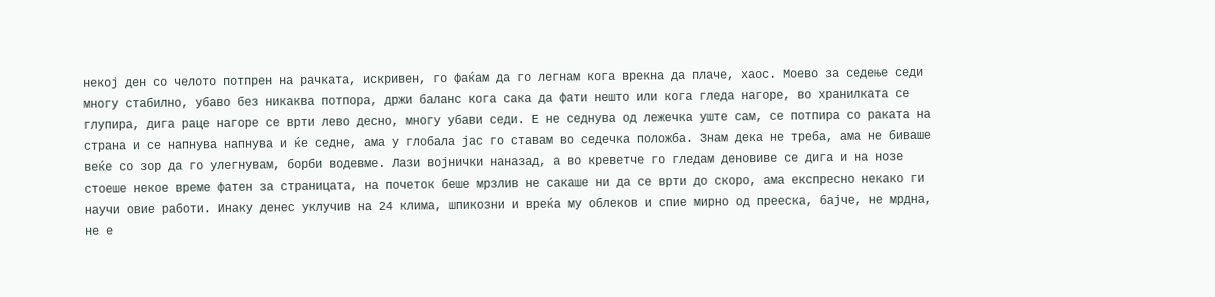некој ден со челото потпрен на рачката, искривен, го фаќам да го легнам кога врекна да плаче, хаос. Моево за седење седи многу стабилно, убаво без никаква потпора, држи баланс кога сака да фати нешто или кога гледа нагоре, во хранилката се глупира, дига раце нагоре се врти лево десно, многу убави седи. Е не седнува од лежечка уште сам, се потпира со раката на страна и се напнува напнува и ќе седне, ама у глобала јас го ставам во седечка положба. Знам дека не треба, ама не биваше веќе со зор да го улегнувам, борби водевме. Лази војнички наназад, а во креветче го гледам деновиве се дига и на нозе стоеше некое време фатен за страницата, на почеток беше мрзлив не сакаше ни да се врти до скоро, ама експресно некако ги научи овие работи. Инаку денес уклучив на 24 клима, шпикозни и вреќа му облеков и спие мирно од прееска, бајче, не мрдна, не е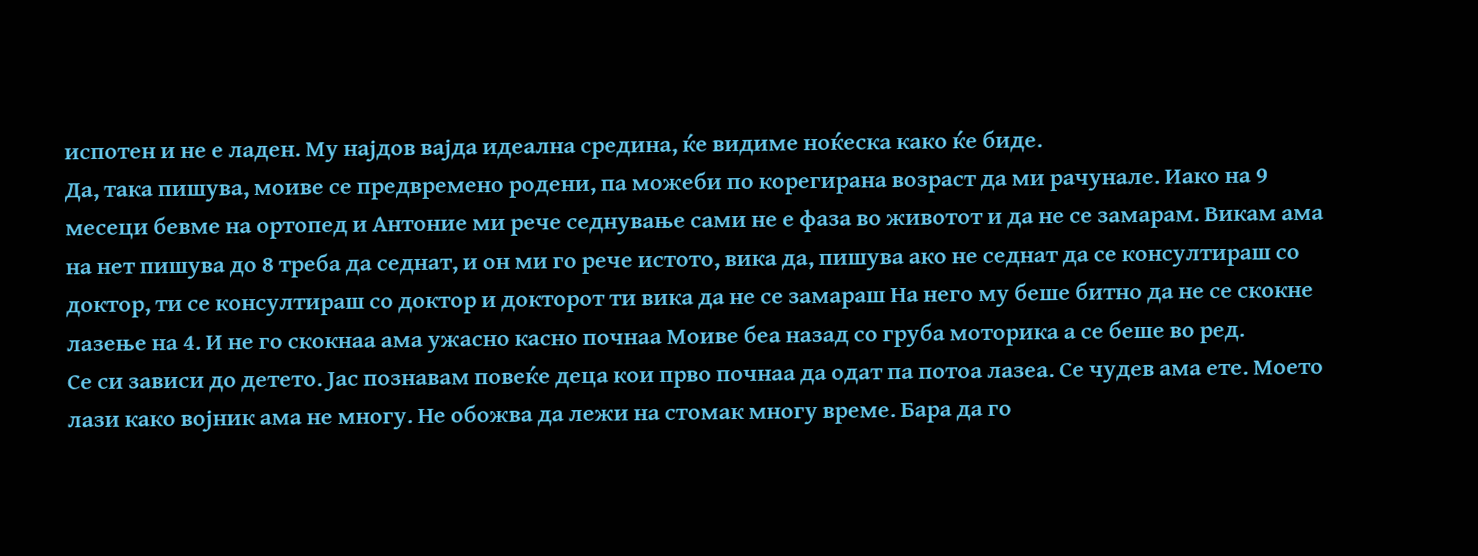испотен и не е ладен. Му најдов вајда идеална средина, ќе видиме ноќеска како ќе биде.
Да, така пишува, моиве се предвремено родени, па можеби по корегирана возраст да ми рачунале. Иако на 9 месеци бевме на ортопед и Антоние ми рече седнување сами не е фаза во животот и да не се замарам. Викам ама на нет пишува до 8 треба да седнат, и он ми го рече истото, вика да, пишува ако не седнат да се консултираш со доктор, ти се консултираш со доктор и докторот ти вика да не се замараш На него му беше битно да не се скокне лазење на 4. И не го скокнаа ама ужасно касно почнаа Моиве беа назад со груба моторика а се беше во ред.
Се си зависи до детето. Јас познавам повеќе деца кои прво почнаа да одат па потоа лазеа. Се чудев ама ете. Моето лази како војник ама не многу. Не обожва да лежи на стомак многу време. Бара да го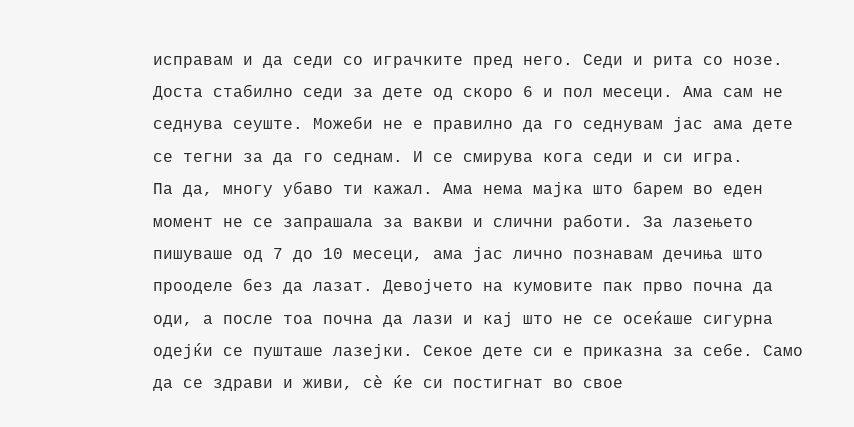исправам и да седи со играчките пред него. Седи и рита со нозе. Доста стабилно седи за дете од скоро 6 и пол месеци. Ама сам не седнува сеуште. Можеби не е правилно да го седнувам јас ама дете се тегни за да го седнам. И се смирува кога седи и си игра.
Па да, многу убаво ти кажал. Ама нема мајка што барем во еден момент не се запрашала за вакви и слични работи. За лазењето пишуваше од 7 до 10 месеци, ама јас лично познавам дечиња што прооделе без да лазат. Девојчето на кумовите пак прво почна да оди, а после тоа почна да лази и кај што не се осеќаше сигурна одејќи се пушташе лазејки. Секое дете си е приказна за себе. Само да се здрави и живи, сѐ ќе си постигнат во свое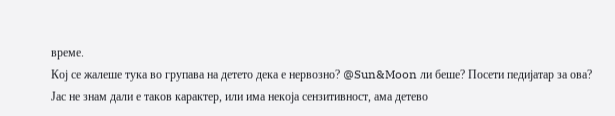време.
Кој се жалеше тука во групава на детето дека е нервозно? @Sun&Moon ли беше? Посети педијатар за ова? Јас не знам дали е таков карактер, или има некоја сензитивност, ама детево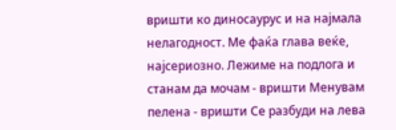вришти ко диносаурус и на најмала нелагодност. Ме фаќа глава веќе, најсериозно. Лежиме на подлога и станам да мочам - вришти Менувам пелена - вришти Се разбуди на лева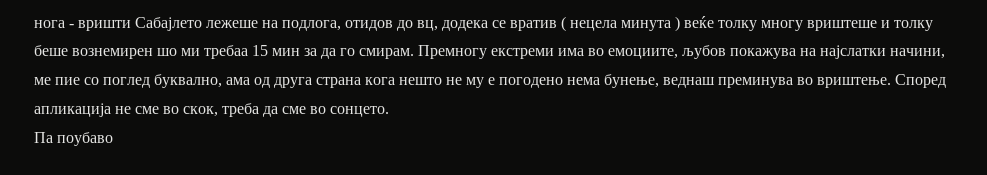нога - вришти Сабајлето лежеше на подлога, отидов до вц, додека се вратив ( нецела минута ) веќе толку многу вриштеше и толку беше вознемирен шо ми требаа 15 мин за да го смирам. Премногу екстреми има во емоциите, љубов покажува на најслатки начини, ме пие со поглед буквално, ама од друга страна кога нешто не му е погодено нема бунење, веднаш преминува во вриштење. Според апликација не сме во скок, треба да сме во сонцето.
Па поубаво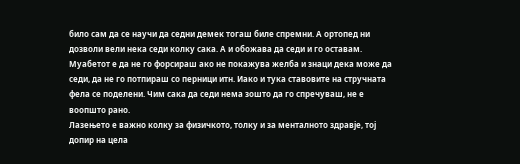било сам да се научи да седни демек тогаш биле спремни. А ортопед ни дозволи вели нека седи колку сака. А и обожава да седи и го оставам.
Муабетот е да не го форсираш ако не покажува желба и знаци дека може да седи, да не го потпираш со перници итн. Иако и тука ставовите на стручната фела се поделени. Чим сака да седи нема зошто да го спречуваш, не е воопшто рано.
Лазењето е важно колку за физичкото, толку и за менталното здравје, тој допир на цела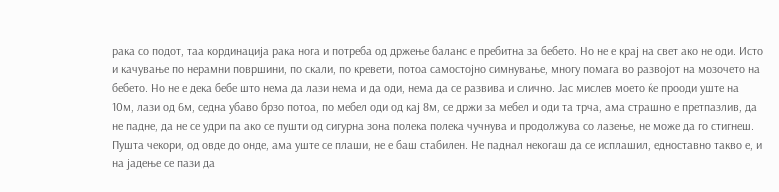рака со подот, таа кординација рака нога и потреба од држење баланс е пребитна за бебето. Но не е крај на свет ако не оди. Исто и качување по нерамни површини, по скали, по кревети, потоа самостојно симнување, многу помага во развојот на мозочето на бебето. Но не е дека бебе што нема да лази нема и да оди, нема да се развива и слично. Јас мислев моето ќе прооди уште на 10м, лази од 6м, седна убаво брзо потоа, по мебел оди од кај 8м, се држи за мебел и оди та трча, ама страшно е претпазлив, да не падне, да не се удри па ако се пушти од сигурна зона полека полека чучнува и продолжува со лазење, не може да го стигнеш. Пушта чекори, од овде до онде, ама уште се плаши, не е баш стабилен. Не паднал некогаш да се исплашил, едноставно такво е, и на јадење се пази да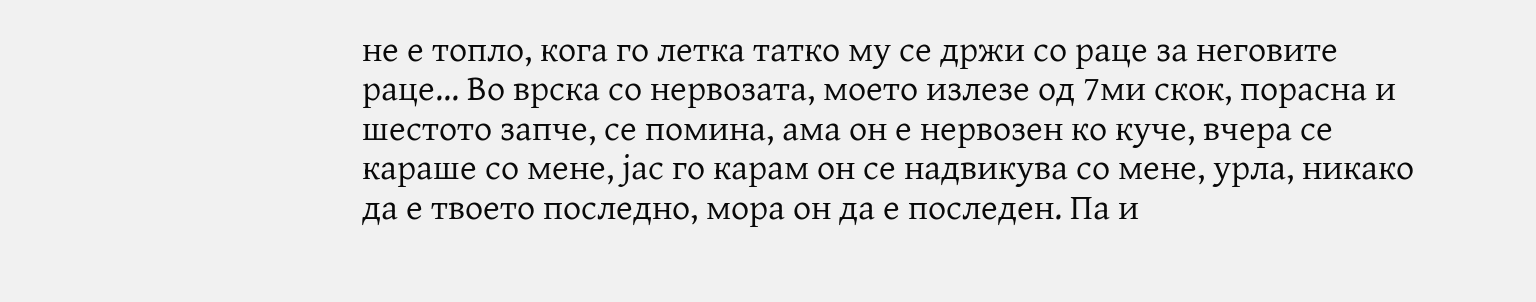не е топло, кога го летка татко му се држи со раце за неговите раце... Во врска со нервозата, моето излезе од 7ми скок, порасна и шестото запче, се помина, ама он е нервозен ко куче, вчера се караше со мене, јас го карам он се надвикува со мене, урла, никако да е твоето последно, мора он да е последен. Па и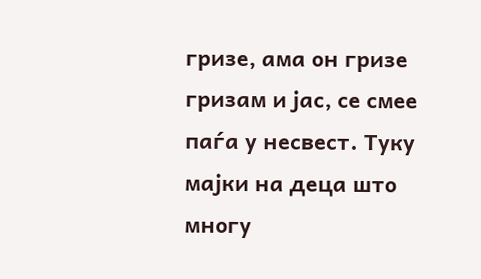гризе, ама он гризе гризам и јас, се смее паѓа у несвест. Туку мајки на деца што многу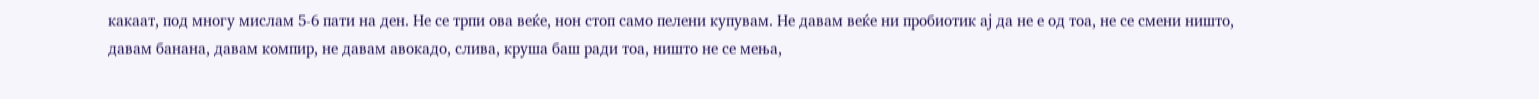какаат, под многу мислам 5-6 пати на ден. Не се трпи ова веќе, нон стоп само пелени купувам. Не давам веќе ни пробиотик ај да не е од тоа, не се смени ништо, давам банана, давам компир, не давам авокадо, слива, круша баш ради тоа, ништо не се мења,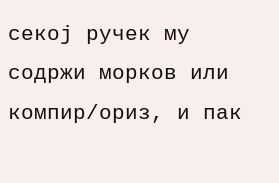секој ручек му содржи морков или компир/ориз, и пак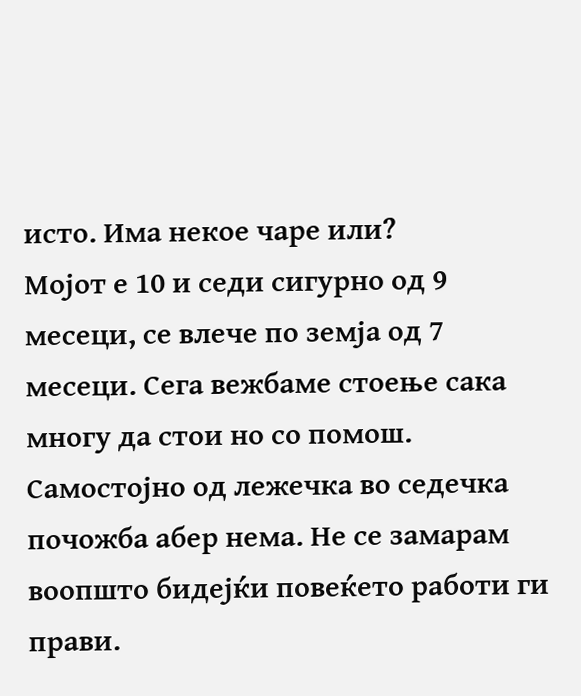исто. Има некое чаре или?
Мојот е 10 и седи сигурно од 9 месеци, се влече по земја од 7 месеци. Сега вежбаме стоење сака многу да стои но со помош. Самостојно од лежечка во седечка почожба абер нема. Не се замарам воопшто бидејќи повеќето работи ги прави.